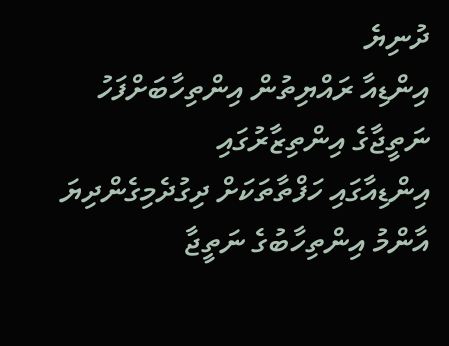ދުނިޔެ
އިންޑިއާ ރައްޔިތުން އިންތިހާބަށްފަހު ނަތީޖާގެ އިންތިޒާރުގައި
އިންޑިއާގައި ހަފްތާތަކަށް ދިގުދެމިގެންދިޔަ އާންމު އިންތިހާބުގެ ނަތީޖާ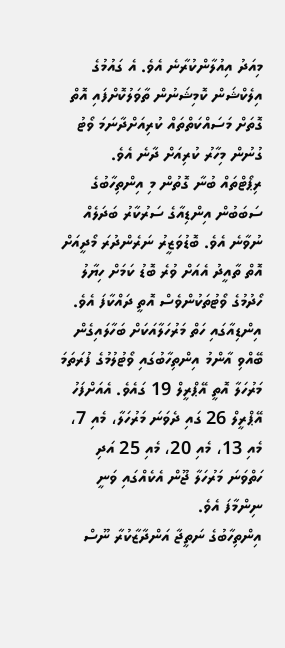މިއަދު އިއުލާންކުރާނެ އެވެ. އެ ގައުމުގެ އިލެކްޝަން ކޮމިޝަނުން ތާވަލުކޮށްފައި އޮތް ގޮތަށް މަސައްކަތްތައް ކުރިއަށްދާނަމަ ވޯޓު ގުނުން މިހާރު ކުރިއަށް ދާނެ އެވެ.
ރިޕޯޓްތައް ބުނާ ގޮތުން މި އިންތިހާބުގެ ސަބަބުން އިންޑިއާގެ ސަރުކާރު ބަދަލެއް ނުވާނެ އެވެ. ބޮޑުވަޒީރު ނަރެންދުރަ މޯދީއަށް އޮތް ތާއީދު އެއަށް ވުރެ ބޮޑު ކަމަށް ހިޔާލު ހޯދުމުގެ ވޯޓުތަކުންވެސް އޮތީ ދައްކާފަ އެވެ.
އިންޑިއާގައި ހަތް މަރުހަލާއަކަށް ބަހާލައިގެން ބޭއްވި އާންމު އިންތިހާބުގައި ވޯޓުލުމުގެ ފުރަތަމަ މަރުހަލާ އޮތީ އޭޕްރީލް 19 ގައެވެ. އެއަށްފަހު އޭޕްރީލް 26 ގައި ދެވަނަ މަރުހަލާ، މެއި 7، މެއި 13، މެއި 20، މެއި 25 އަދި ހަތްވަނަ މަރުހަލާ ޖޫން އެކެއްގައި ވަނީ ނިންމާފަ އެވެ.
އިންތިހާބުގެ ނަތީޖާ އަންދާޒާކުރާ ނޫސް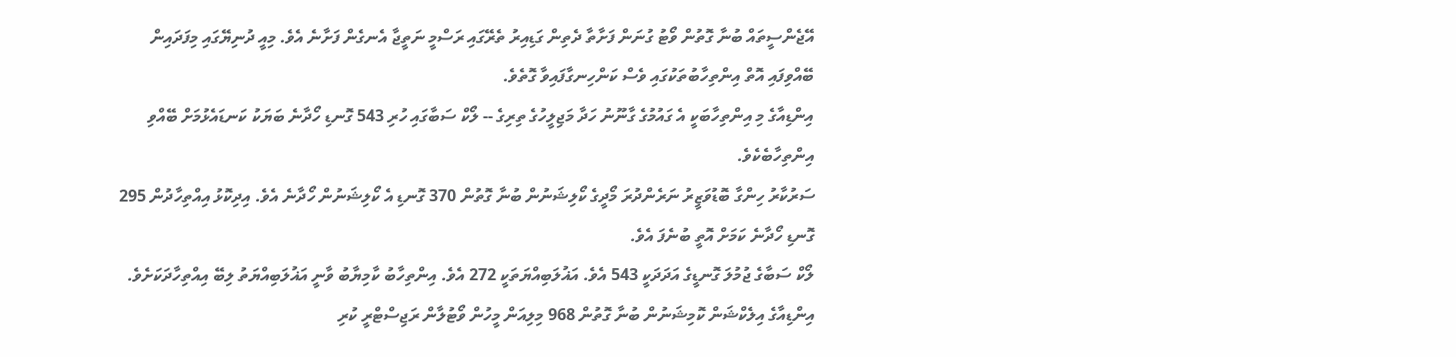އޭޖެންސީތައް ބުނާ ގޮތުން ވޯޓު ގުނަން ފަށާތާ ދެތިން ގަޑިއިރު ތެރޭގައި ރަސްމީ ނަތީޖާ އެނގެން ފަށާނެ އެވެ. މިއީ ދުނިޔޭގައި މިފަދައިން ބޭއްވިފައި އޮތް އިންތިހާބުތަކުގައި ވެސް ކަންހިނގާފައިވާ ގޮތެވެ.
އިންޑިއާގެ މި އިންތިހާބަކީ އެ ގައުމުގެ ގާނޫނު ހަދާ މަޖިލީހުގެ ތިރިގެ -- ލޯކް ސަބާގައި ހުރި 543 ގޮނޑި ހޯދާނެ ބަޔަކު ކަނޑައެޅުމަށް ބޭއްވި އިންތިހާބެކެވެ.
ސަރުކާރު ހިންގާ ބޮޑުވަޒީރު ނަރެންދުރަ މޯދީގެ ކޯލިޝަނުން ބުނާ ގޮތުން 370 ގޮނޑި އެ ކޯލިޝަނުން ހޯދާނެ އެވެ. އިދިކޮޅު އިއްތިހާދުން 295 ގޮނޑި ހޯދާނެ ކަމަށް އޮތީ ބުނެފަ އެވެ.
ލޯކް ސަބާގެ ޖުމުލަ ގޮނޑީގެ އަދަދަކީ 543 އެވެ. އަޣުލަބިއްޔަތަކީ 272 އެވެ. އިންތިހާބު ކާމިޔާބު ވާނީ އަޣުލަބިއްޔަތު ލިބޭ އިއްތިހާދަކަށެވެ.
އިންޑިއާގެ އިލެކްޝަން ކޮމިޝަނުން ބުނާ ގޮތުން 968 މިލިއަން މީހުން ވޯޓުލާން ރަޖިސްޓްރީ ކުރި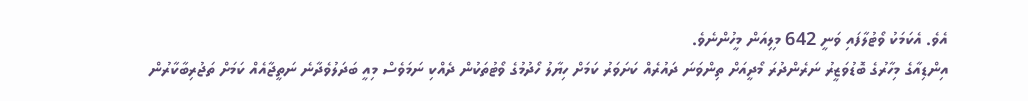އެވެ. އެކަމަކު ވޯޓުލާފައި ވަނީ 642 މިލިއަން މީހުންނެވެ.
އިންޑިއާގެ މިހާރުގެ ބޮޑުވަޒީރު ނަރެންދުރަ މޯދީއަށް ތިންވަނަ ދައުރެއް ކަށަވަރު ކަމަށް ހިޔާލު ހޯދުމުގެ ވޯޓުތަކުން ދެއްކި ނަމަވެސް މިއީ ބަދަލުވެދާނެ ނަތީޖާއެއް ކަމަށް ތަޖުރިބާކާރުން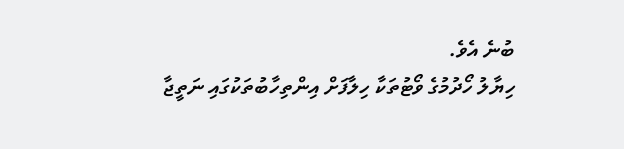ބުނެ އެވެ.
ހިޔާލު ހޯދުމުގެ ވޯޓުތަކާ ހިލާފަށް އިންތިހާބުތަކުގައި ނަތީޖާ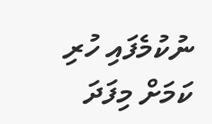ނުކުމެފައި ހުރި ކަމަށް މިފަދަ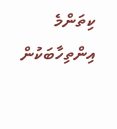ކިތަންމެ އިންތިހާބަކުން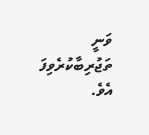ވަނީ ތަޖުރިބާކުރެވިފަ އެވެ.